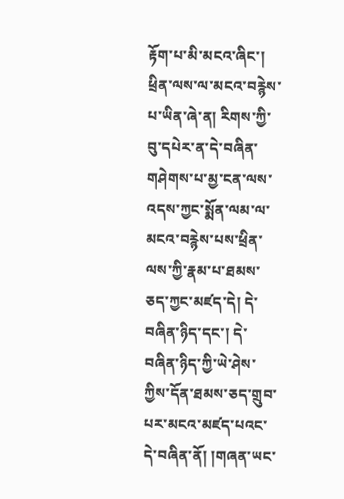རྟོག་པ་མི་མངའ་ཞིང་། ཕྲིན་ལས་ལ་མངའ་བརྙེས་པ་ཡིན་ཞེ་ན། རིགས་ཀྱི་བུ་དཔེར་ན་དེ་བཞིན་གཤེགས་པ་མྱ་ངན་ལས་འདས་ཀྱང་སྨོན་ལམ་ལ་མངའ་བརྙེས་པས་ཕྲིན་ལས་ཀྱི་རྣམ་པ་ཐམས་ཅད་ཀྱང་མཛད་དེ། དེ་བཞིན་ཉིད་དང་། དེ་བཞིན་ཉིད་ཀྱི་ཡེ་ཤེས་ཀྱིས་དོན་ཐམས་ཅད་གྲུབ་པར་མངའ་མཛད་པའང་དེ་བཞིན་ནོ། །གཞན་ཡང་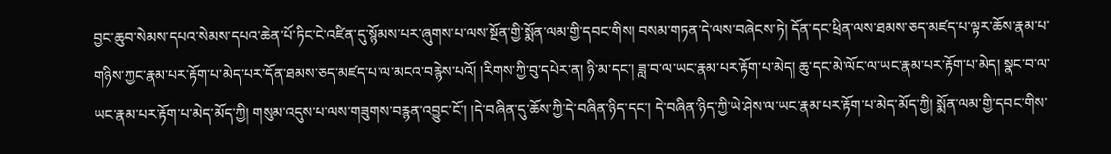བྱང་ཆུབ་སེམས་དཔའ་སེམས་དཔའ་ཆེན་པོ་ཏིང་ངེ་འཛིན་དུ་སྙོམས་པར་ཞུགས་པ་ལས་སྔོན་གྱི་སྨོན་ལམ་གྱི་དབང་གིས། བསམ་གཏན་དེ་ལས་བཞེངས་ཏེ། དོན་དང་ཕྲིན་ལས་ཐམས་ཅད་མཛད་པ་ལྟར་ཆོས་རྣམ་པ་གཉིས་ཀྱང་རྣམ་པར་རྟོག་པ་མེད་པར་དོན་ཐམས་ཅད་མཛད་པ་ལ་མངའ་བརྙེས་པའོ། །རིགས་ཀྱི་བུ་དཔེར་ན། ཉི་མ་དང་། ཟླ་བ་ལ་ཡང་རྣམ་པར་རྟོག་པ་མེད། ཆུ་དང་མེ་ལོང་ལ་ཡང་རྣམ་པར་རྟོག་པ་མེད། སྣང་བ་ལ་ཡང་རྣམ་པར་རྟོག་པ་མེད་མོད་ཀྱི། གསུམ་འདུས་པ་ལས་གཟུགས་བརྙན་འབྱུང་ངོ་། །དེ་བཞིན་དུ་ཆོས་ཀྱི་དེ་བཞིན་ཉིད་དང་། དེ་བཞིན་ཉིད་ཀྱི་ཡེ་ཤེས་ལ་ཡང་རྣམ་པར་རྟོག་པ་མེད་མོད་ཀྱི། སྨོན་ལམ་གྱི་དབང་གིས་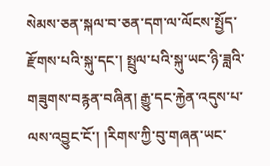སེམས་ཅན་སྐལ་བ་ཅན་དག་ལ་ལོངས་སྤྱོད་རྫོགས་པའི་སྐུ་དང་། སྤྲུལ་པའི་སྐུ་ཡང་ཉི་ཟླའི་གཟུགས་བརྙན་བཞིན། རྒྱུ་དང་རྐྱེན་འདུས་པ་ལས་འབྱུང་ངོ་། །རིགས་ཀྱི་བུ་གཞན་ཡང་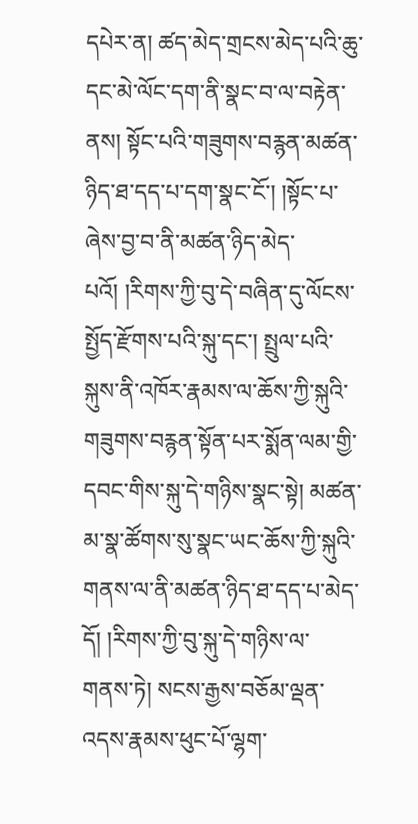དཔེར་ན། ཚད་མེད་གྲངས་མེད་པའི་ཆུ་དང་མེ་ལོང་དག་ནི་སྣང་བ་ལ་བརྟེན་ནས། སྟོང་པའི་གཟུགས་བརྙན་མཚན་ཉིད་ཐ་དད་པ་དག་སྣང་ངོ་། །སྟོང་པ་ཞེས་བྱ་བ་ནི་མཚན་ཉིད་མེད་པའོ། །རིགས་ཀྱི་བུ་དེ་བཞིན་དུ་ལོངས་སྤྱོད་རྫོགས་པའི་སྐུ་དང་། སྤྲུལ་པའི་སྐུས་ནི་འཁོར་རྣམས་ལ་ཆོས་ཀྱི་སྐུའི་གཟུགས་བརྙན་སྟོན་པར་སྨོན་ལམ་གྱི་དབང་གིས་སྐུ་དེ་གཉིས་སྣང་སྟེ། མཚན་མ་སྣ་ཚོགས་སུ་སྣང་ཡང་ཆོས་ཀྱི་སྐུའི་གནས་ལ་ནི་མཚན་ཉིད་ཐ་དད་པ་མེད་དོ། །རིགས་ཀྱི་བུ་སྐུ་དེ་གཉིས་ལ་གནས་ཏེ། སངས་རྒྱས་བཅོམ་ལྡན་འདས་རྣམས་ཕུང་པོ་ལྷག་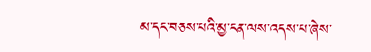མ་དང་བཅས་པའི་མྱ་ངན་ལས་འདས་པ་ཞེས་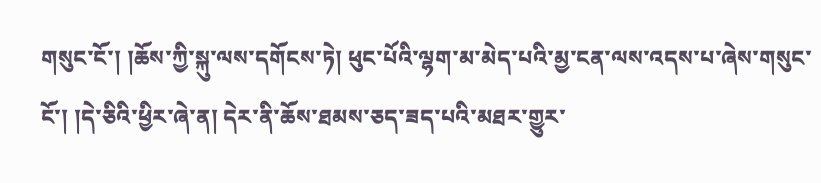གསུང་ངོ་། །ཆོས་ཀྱི་སྐུ་ལས་དགོངས་ཏེ། ཕུང་པོའི་ལྷག་མ་མེད་པའི་མྱ་ངན་ལས་འདས་པ་ཞེས་གསུང་ངོ་། །དེ་ཅིའི་ཕྱིར་ཞེ་ན། དེར་ནི་ཆོས་ཐམས་ཅད་ཟད་པའི་མཐར་གྱུར་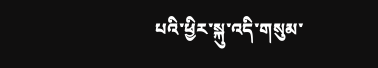པའི་ཕྱིར་སྐུ་འདི་གསུམ་